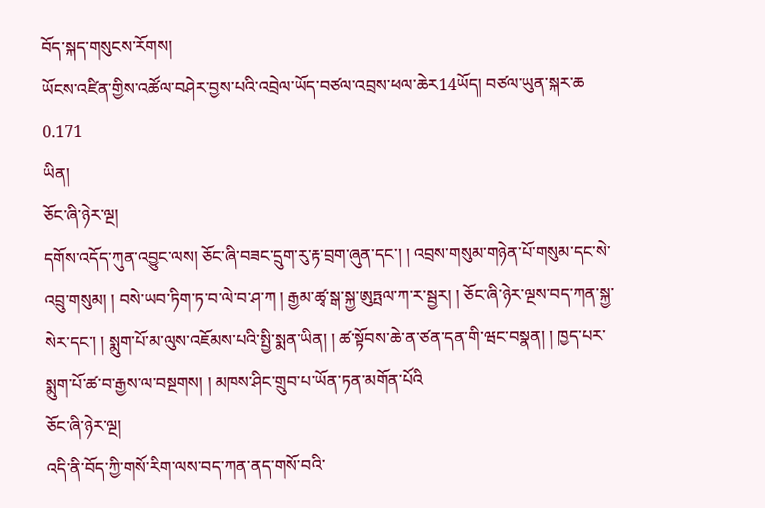བོད་སྐད་གསུངས་རོགས།
ཡོངས་འཛིན་གྱིས་འཚོལ་བཤེར་བྱས་པའི་འབྲེལ་ཡོད་བཙལ་འབྲས་ཕལ་ཆེར14ཡོད། བཙལ་ཡུན་སྐར་ཆ 0.171
ཡིན།
ཅོང་ཞི་ཉེར་ལྔ།
དགོས་འདོད་ཀུན་འབྱུང་ལས། ཅོང་ཞི་བཟང་དྲུག་རུ་རྟ་བྲག་ཞུན་དང་། ། འབྲས་གསུམ་གཉེན་པོ་གསུམ་དང་སེ་འབྲུ་གསུམ། ། བསེ་ཡབ་ཏིག་ཏ་བ་ལེ་བ་ཤ་ཀ ། རྒྱམ་ཚྭ་སྒ་སྐྱ་ཨུཏྤལ་ཀ་ར་སྦྱར། ། ཅོང་ཞི་ཉེར་ལྔས་བད་ཀན་སྐྱ་སེར་དང་། ། སྨུག་པོ་མ་ལུས་འཇོམས་པའི་སྤྱི་སྨན་ཡིན། ། ཚ་སྟོབས་ཆེ་ན་ཙན་དན་གི་ཝང་བསྣན། ། ཁྱད་པར་སྨུག་པོ་ཚ་བ་རྒྱས་ལ་བསྔགས། ། མཁས་ཤིང་གྲུབ་པ་ཡོན་ཏན་མགོན་པོའི
ཅོང་ཞི་ཉེར་ལྔ།
འདི་ནི་བོད་ཀྱི་གསོ་རིག་ལས་བད་ཀན་ནད་གསོ་བའི་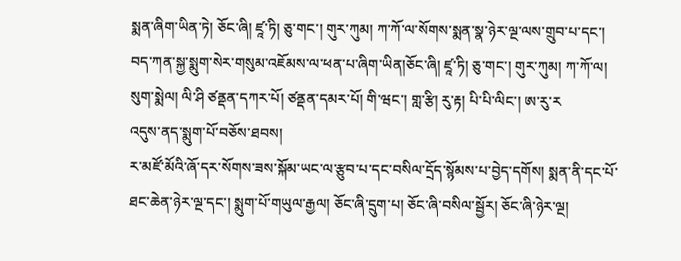སྨན་ཞིག་ཡིན་ཏེ། ཅོང་ཞི། ཛཱ་ཏི། ཅུ་གང་། གུར་ཀུམ། ཀ་ཀོ་ལ་སོགས་སྨན་སྣ་ཉེར་ལྔ་ལས་གྲུབ་པ་དང་། བད་ཀན་སྐྱ་སྨུག་སེར་གསུམ་འཇོམས་ལ་ཕན་པ་ཞིག་ཡིན།ཅོང་ཞི། ཛཱ་ཏི། ཅུ་གང་། གུར་ཀུམ། ཀ་ཀོ་ལ། སུག་སྨེལ། ལི་ཤི ཙནྡན་དཀར་པོ། ཙནྡན་དམར་པོ། གི་ཝང་། གླ་རྩི། རུ་རྟ། པི་པི་ལིང་། ཨ་རུ་ར
འདུས་ནད་སྨུག་པོ་བཅོས་ཐབས།
ར་མཛོ་མོའི་ཞོ་དར་སོགས་ཟས་སྐོམ་ཡང་ལ་རྩུབ་པ་དང་བསིལ་དྲོད་སྙོམས་པ་བྱེད་དགོས། སྨན་ནི་དང་པོ་ཐང་ཆེན་ཉེར་ལྔ་དང་། སྨུག་པོ་གཡུལ་རྒྱལ། ཅོང་ཞི་དྲུག་པ། ཅོང་ཞི་བསིལ་སྦྱོར། ཅོང་ཞི་ཉེར་ལྔ།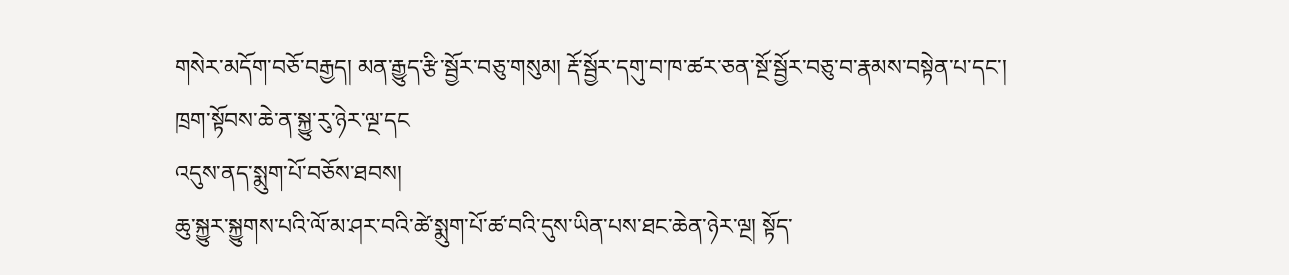གསེར་མདོག་བཅོ་བརྒྱད། མན་རྒྱུད་རྩི་སྦྱོར་བཅུ་གསུམ། རྡོ་སྦྱོར་དགུ་བ་ཁ་ཚར་ཅན་སྔོ་སྦྱོར་བཅུ་བ་རྣམས་བསྟེན་པ་དང་། ཁྲག་སྟོབས་ཆེ་ན་སྐྱུ་རུ་ཉེར་ལྔ་དང
འདུས་ནད་སྨུག་པོ་བཅོས་ཐབས།
ཆུ་སྐྱུར་སྐྱུགས་པའི་ལོ་མ་ཤར་བའི་ཚེ་སྨུག་པོ་ཚ་བའི་དུས་ཡིན་པས་ཐང་ཆེན་ཉེར་ལྔ། སྟོད་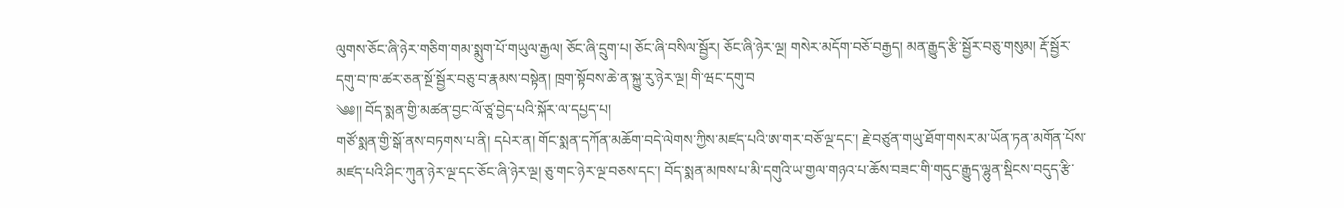ལུགས་ཅོང་ཞི་ཉེར་གཅིག་གམ་སྨུག་པོ་གཡུལ་རྒྱལ། ཅོང་ཞི་དྲུག་པ། ཅོང་ཞི་བསིལ་སྦྱོར། ཅོང་ཞི་ཉེར་ལྔ། གསེར་མདོག་བཅོ་བརྒྱད། མན་རྒྱུད་རྩི་སྦྱོར་བཅུ་གསུམ། རྡོ་སྦྱོར་དགུ་བ་ཁ་ཚར་ཅན་སྔོ་སྦྱོར་བཅུ་བ་རྣམས་བསྟེན། ཁྲག་སྟོབས་ཆེ་ན་སྐྱུ་རུ་ཉེར་ལྔ། གི་ཝང་དགུ་བ
༄༅།། བོད་སྨན་གྱི་མཚན་བྱང་ལོ་ཙཱ་བྱེད་པའི་སྐོར་ལ་དཔྱད་པ།
གཙོ་སྨན་གྱི་སྒོ་ནས་བཏགས་པ་ནི། དཔེར་ན། གོང་སྨན་དཀོན་མཆོག་བདེ་ལེགས་ཀྱིས་མཛད་པའི་ཨ་གར་བཅོ་ལྔ་དང་། རྗེ་བཙུན་གཡུ་ཐོག་གསར་མ་ཡོན་ཏན་མགོན་པོས་མཛད་པའི་ཤིང་ཀུན་ཉེར་ལྔ་དང་ཅོང་ཞི་ཉེར་ལྔ། ཅུ་གང་ཉེར་ལྔ་བཅས་དང་། བོད་སྨན་མཁས་པ་མི་དགུའི་ཡ་གྱལ་གཉའ་པ་ཆོས་བཟང་གི་གདུང་རྒྱུད་ལྷུན་སྡིངས་བདུད་རྩི་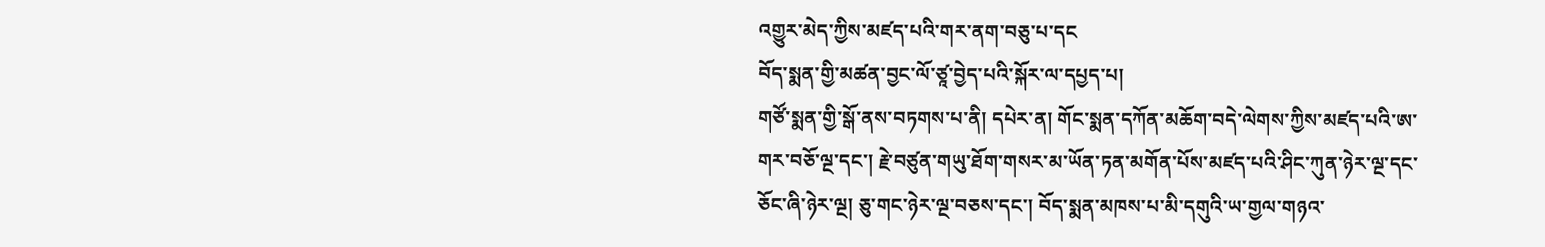འགྱུར་མེད་ཀྱིས་མཛད་པའི་གར་ནག་བཅུ་པ་དང
བོད་སྨན་གྱི་མཚན་བྱང་ལོ་ཙཱ་བྱེད་པའི་སྐོར་ལ་དཔྱད་པ།
གཙོ་སྨན་གྱི་སྒོ་ནས་བཏགས་པ་ནི། དཔེར་ན། གོང་སྨན་དཀོན་མཆོག་བདེ་ལེགས་ཀྱིས་མཛད་པའི་ཨ་གར་བཅོ་ལྔ་དང་། རྗེ་བཙུན་གཡུ་ཐོག་གསར་མ་ཡོན་ཏན་མགོན་པོས་མཛད་པའི་ཤིང་ཀུན་ཉེར་ལྔ་དང་ཅོང་ཞི་ཉེར་ལྔ། ཅུ་གང་ཉེར་ལྔ་བཅས་དང་། བོད་སྨན་མཁས་པ་མི་དགུའི་ཡ་གྱལ་གཉའ་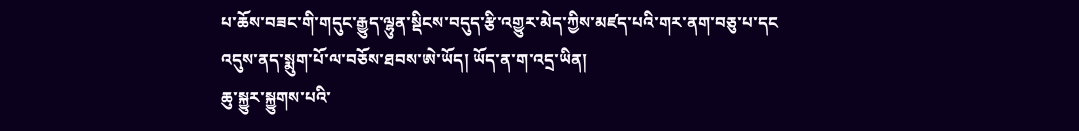པ་ཆོས་བཟང་གི་གདུང་རྒྱུད་ལྷུན་སྡིངས་བདུད་རྩི་འགྱུར་མེད་ཀྱིས་མཛད་པའི་གར་ནག་བཅུ་པ་དང
འདུས་ནད་སྨུག་པོ་ལ་བཅོས་ཐབས་ཨེ་ཡོད། ཡོད་ན་ག་འདྲ་ཡིན།
ཆུ་སྐྱུར་སྐྱུགས་པའི་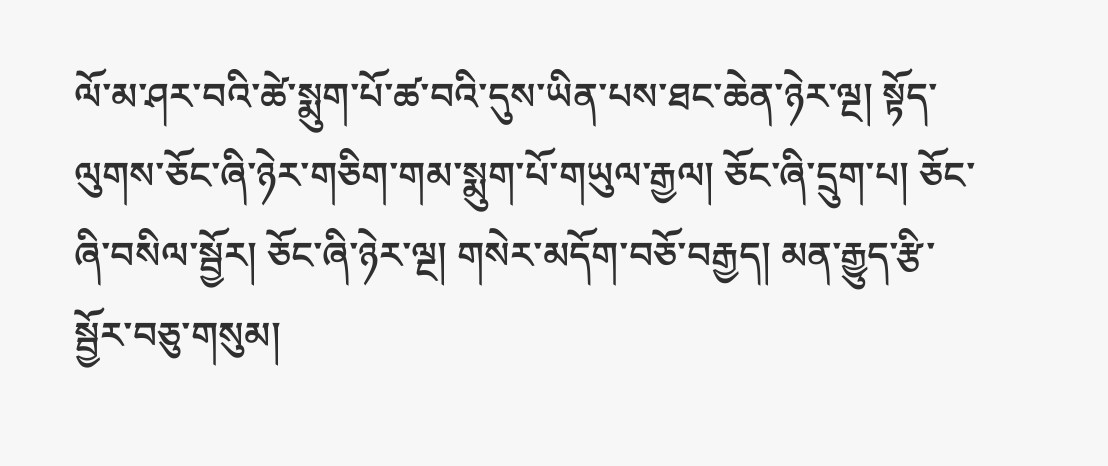ལོ་མ་ཤར་བའི་ཚེ་སྨུག་པོ་ཚ་བའི་དུས་ཡིན་པས་ཐང་ཆེན་ཉེར་ལྔ། སྟོད་ལུགས་ཅོང་ཞི་ཉེར་གཅིག་གམ་སྨུག་པོ་གཡུལ་རྒྱལ། ཅོང་ཞི་དྲུག་པ། ཅོང་ཞི་བསིལ་སྦྱོར། ཅོང་ཞི་ཉེར་ལྔ། གསེར་མདོག་བཅོ་བརྒྱད། མན་རྒྱུད་རྩི་སྦྱོར་བཅུ་གསུམ།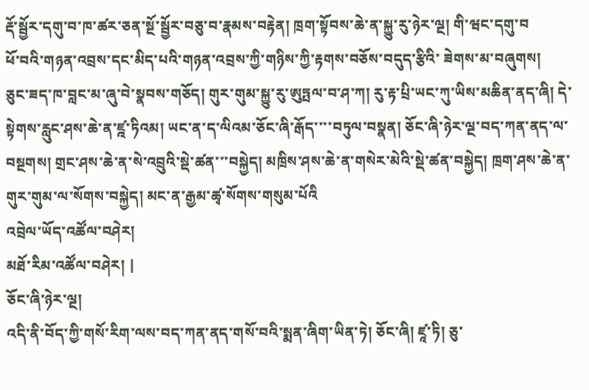རྡོ་སྦྱོར་དགུ་བ་ཁ་ཚར་ཅན་སྔོ་སྦྱོར་བཅུ་བ་རྣམས་བརྟེན། ཁྲག་སྟོབས་ཆེ་ན་སྐྱུ་རུ་ཉེར་ལྔ། གི་ཝང་དགུ་བ
ཕོ་བའི་གཉན་འབྲས་དང་མིད་པའི་གཉན་འབྲས་ཀྱི་གཉིས་ཀྱི་རྟགས་བཅོས་བདུད་རྩིའི་ ཟེགས་མ་བཞུགས།
ཅུང་ཟད་ཁ་བླང་མ་ཞུ་བེ་སྣབས་གཅོད། གུར་གུམ་སྐྱུ་རུ་ཨུཏྤལ་བ་ཤ་ཀ། རུ་རྟ་པྲི་ཡང་ཀུ་ཡིས་མཆིན་ནད་ཞི། དེ་སྟེགས་རླུང་ཤས་ཆེ་ན་ཛྰ་ཏིའམ། ཡང་ན་ད་ལིའམ་ཅོང་ཞི་རྒོད་་་་བཏུལ་བསྣན། ཅོང་ཞི་ཉེར་ལྔ་བད་ཀན་ནད་ལ་བསྔགས། གྲང་ཤས་ཆེ་ན་སེ་འབྲུའི་སྡེ་ཚན་་་བསྐྱེད། མཁྲིས་ཤས་ཆེ་ན་གསེར་མེའི་སྡེ་ཚན་བསྐྱེད། ཁྲག་ཤས་ཆེ་ན་གུར་གུམ་ལ་སོགས་བསྐྱེད། མང་ན་རྒྱམ་ཚྭ་སོགས་གསུམ་པོའི
འབྲེལ་ཡོད་འཚོལ་བཤེར།
མཐོ་རིམ་འཚོལ་བཤེར། |
ཅོང་ཞི་ཉེར་ལྔ།
འདི་ནི་བོད་ཀྱི་གསོ་རིག་ལས་བད་ཀན་ནད་གསོ་བའི་སྨན་ཞིག་ཡིན་ཏེ། ཅོང་ཞི། ཛཱ་ཏི། ཅུ་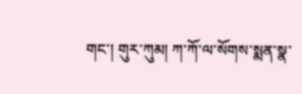གང་། གུར་ཀུམ། ཀ་ཀོ་ལ་སོགས་སྨན་སྣ་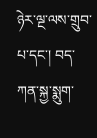ཉེར་ལྔ་ལས་གྲུབ་པ་དང་། བད་ཀན་སྐྱ་སྨུག་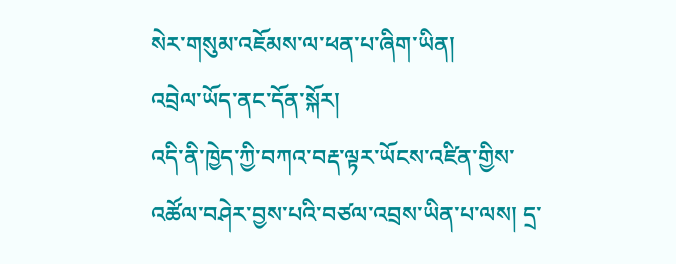སེར་གསུམ་འཇོམས་ལ་ཕན་པ་ཞིག་ཡིན།
འབྲེལ་ཡོད་ནང་དོན་སྐོར།
འདི་ནི་ཁྱེད་ཀྱི་བཀའ་བརྡ་ལྟར་ཡོངས་འཛིན་གྱིས་འཚོལ་བཤེར་བྱས་པའི་བཙལ་འབྲས་ཡིན་པ་ལས། དྲ་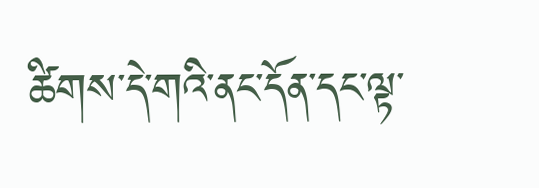ཚིགས་དེ་གའི་ནང་དོན་དང་ལྟ་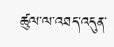ཚུལ་ལ་འཐད་འདུན་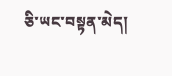ཅི་ཡང་བསྟན་མེད།